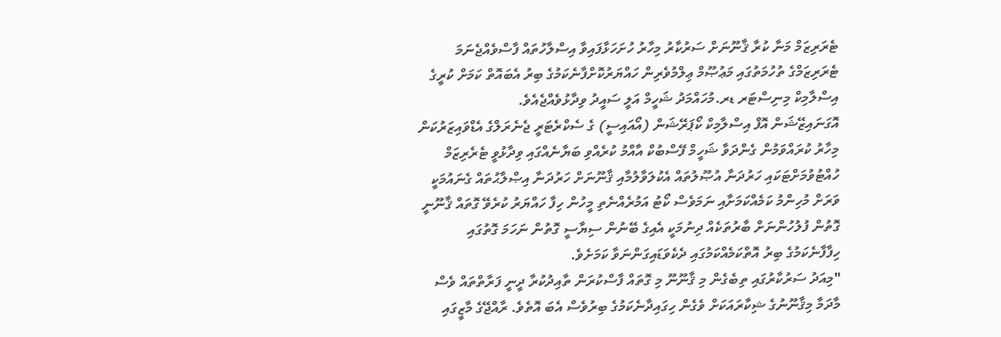ޓެރަރިޒަމް މަނާ ކުރާ ޤާނޫނަށް ސަރުކާރު މިހާރު ހުށަހަޅާފައިވާ އިސްލާހުތައް ފާސްވެއްޖެނަމަ ޓެރަރިޒަމްގެ ތުހުމަތުގައި މަޢުޞޫމް ޢިލްމުވެރިން ހައްޔަރުކޮށްފާނެކަމުގެ ބިރު އެބައޮތް ކަމަށް ކުރީގެ އިސްލާމިކް މިނިސްޓަރ ޑރ.މުހައްމަދު ޝަހީމް އަލީ ސައީދު ވިދާޅުވެއްޖެއެވެ.
އޮގަނައިޒޭޝަން އޮފް އިސްލާމިކް ކޯޕަރޭޝަން (އޯއައިސީ) ގެ ސެކްރެޓަރީ ޖެނެރަލްގެ އެޑްވައިޒަރުކަން މިހާރު ކުރައްވަމުން ގެންދަވާ ޝަހީމް ފޭސްބުކް އާއްމު ކުރެއްވި ބަޔާނެއްގައި ވިދާޅުވީ ޓެރެރިޒަމް ހުއްޓުވުމަށްޓަކައި ހަރުދަނާ އުޞޫލުތައް އެކުލަވާލުމާއި ޤާނޫނަށް ހަރުދަނާ އިޞްލާޙުތައް ގެނައުމަކީ ވަރަށް މުހިންމު ކަމެއްކަމަށާއި ނަމަވެސް ކޯޓު އަމުރެއްނެތި މީހުން ހިފާ ހައްޔަރު ކުރެވޭ ގޮތައް ޤާނޫނީ ގޮތުން ފުލުހުންނަށް ބާރުތަކެއް ދިނުމަކީ އެއިގެ ބޭނުން ސިޔާސީ ގޮތުން ނަހަމަ ގޮތުގައި ހިފާފާނެކަމުގެ ބިރު އޮތްކަމެއްކަމުގައި ދެކެވަޑައިގަންނަވާ ކަމަށެވެ.
"މިއަދު ސަރުކާރުގައި ތިބެގެން މި ޤާނޫނޫ މި ގޮތައް ފާސްކުރަން ތާއިދުކުރާ ދީނީ ފަރާތްތައް ވެސް މާދަމާ މިޤާނޫނުގެ ޝިކާރައަކަށް ވެގެން ހިގައިދާނެކަމުގެ ބިރުވެސް އެބަ އޮތެވެ. ރާއްޖޭގެ މާޒީގައި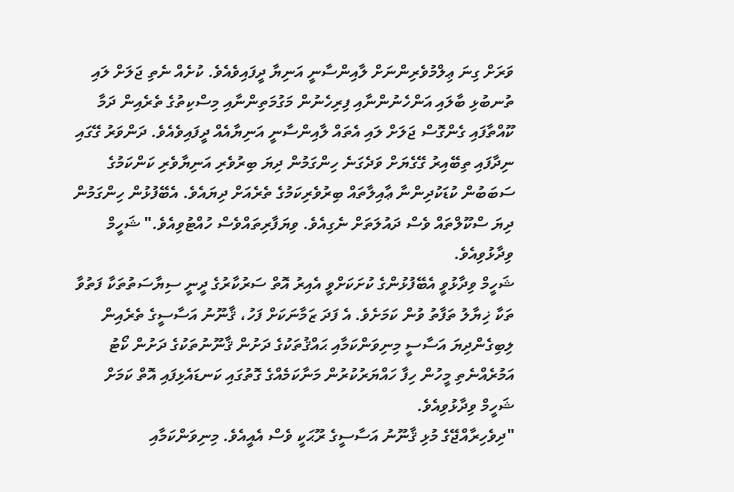ވަރަށް ގިނަ ޢިލްމުވެރިންނަށް ލާއިންސާނީ އަނިޔާ ދީފައިވެއެވެ. ކުށެއް ނެތި ޖަލަށް ލައި ތުނބުޅި ބާލައި އަންހެނުންނާއި ފިރިހެނުން މަގުމަތިންނާއި މިސްކިތުގެ ތެރެއިން ދަމާ ކޫއްތާފައި ގެންގޮސް ޖަލަށް ލައި އެތައް ލާއިންސާނީ އަނިޔާއެއް ދީފައިވެއެވެ. ދަންވަރު ގޭގައި ނިދާފައި ތިބޭއިރު ގޭގެޔަށް ވަދެގަނެ ހިންގަމުން ދިޔަ ބިރުވެރި އަނިޔާވެރި ކަންކަމުގެ ސަބަބުން ކުޑަކުދިންނާ ޢާއިލާތައް ބިރުވެރިކަމުގެ ތެރެއަށް ދިޔައެވެ. އެބޭފުޅުން ހިންގަމުން ދިޔަ ސްކޫލްތައް ވެސް ދައުލަތަށް ނެގިއެވެ. ވިޔަފާރިތައްވެސް ހުއްޓުވިއެވެ." ޝަހީމް ވިދާޅުވިއެވެ.
ޝަހީމް ވިދާޅުވީ އެބޭފުޅުންގެ ކުށަކަށްވީ އެއިރު އޮތް ސަރުކާރުގެ ދީނީ ސިޔާސަތުތަކާ ފަތުވާ ތަކާ ޚިޔާލު ތަފާތު ވުން ކަމަށެވެ. އެ ފަދަ ޒަމާނަކަށް ފަހު، ޤާނޫނު އަސާސީގެ ތެރެއިން ލިބިގެންދިޔަ އަސާސީ މިނިވަންކަމާއި ޙައްޤުތަކުގެ ދަށުން ޤާނޫނުތަކުގެ ދަށުން ކޯޓު އަމުރެއްނެތި މީހުން ހިފާ ހައްޔަރުކުރުން މަނާކަމެއްގެ ގޮތުގައި ކަނޑައެޅިފައި އޮތް ކަމަށް ޝަހީމް ވިދާޅުވިއެވެ.
"ދިވެހިރާއްޖޭގެ މުޅި ޤާނޫނު އަސާސީގެ ރޫޙަކީ ވެސް އެއީއެވެ. މިނިވަންކަމާއި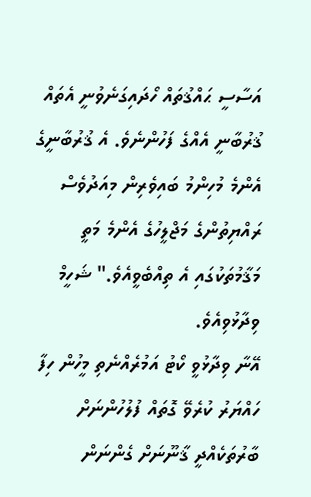އަސާސީ ޙައްޤުތައް ހޯދައިގަނެވުނީ އެތައް ޤުރުބާނީ އެއްގެ ފަހުންނެވެ. އެ ޤުރުބާނީގެ އެންމެ މުހިންމު ބައިވެރިން މިއަދުވެސް ރައްޔިތުންގެ މަޖްލީހުގެ އެންމެ މަތީ މަޤާމުތަކުގައި އެ ތިއްބެވީއެވެ." ޝަހީމް ވިދާޅުވިއެވެ.
އޭނާ ވިދާޅުވީ ކޯޓު އަމުރެއްނެތި މީހުން ހިފާ ހައްޔަރު ކުރެވޭ ގޮތައް ފުލުހުންނަށް ބާރުތަކެއްދީ ޤާނޫނަށް ގެންނަން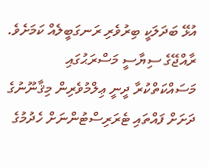އުޅޭ ބަދަލަކީ ބިރުވެރި ރަނގަބީލެއް ކަމަށެވެ.
ރާއްޖޭގެ ސިޔާސީ މަސްރަޙުގައި މަސައްކަތްކުރާ ދީނީ ޢިލްމުވެރިން މިޤާނޫނުގެ ދަށަށް ފައްތައި ޓެރަރިސްޓުންނަށް ހެދުމުގެ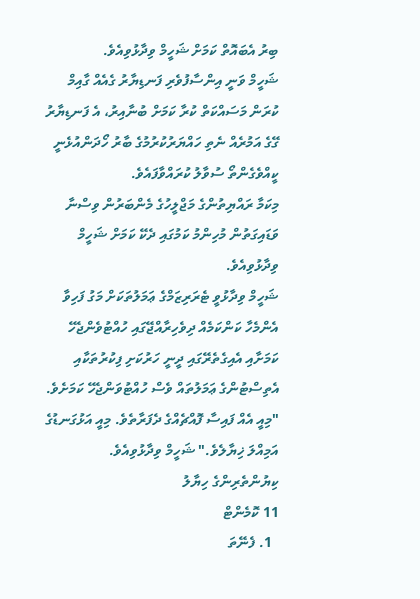ބިރު އެބައޮތް ކަމަށް ޝަހީމް ވިދާޅުވިއެވެ.
ޝަހީމް ވަނީ އިންސާފުވެރި ފަނޑިޔާރު ގެއެއް ގާއިމް ކުރަން މަސައްކަތް ކުރާ ކަމަށް ބުނާއިރު، އެ ފަނޑިޔާރު ގޭގެ އަމުރެއް ނެތި ހައްޔަރުކުރުމުގެ ބާރު ހޯދަންއުޅެނީ ކީއްވެގެންތޯ ސުވާލު ކުރައްވާފައެވެ.
މިކަމާ ރައްޔިތުންގެ މަޖްލީހުގެ މެންބަރުން ވިސްނާ ވަޑައިގަތުން މުހިންމު ކަމުގައި ދެކޭ ކަމަށް ޝަހީމް ވިދާޅުވިއެވެ.
ޝަހީމް ވިދާޅުވީ ޓެރަރިޒަމްގެ ޢަމަލުތަކަށް މަގު ފަހިވާ އެންމެހާ ކަންކަމެއް ދިވެހިރާއްޖޭގައި ހުއްޓުވެންޖެހޭ ކަމަށާއި އެއިގެތެރޭގައި ދީނީ ހަރުކަށި ފިކުރުތަކާއި އެތިސްޓުންގެ ޢަމަލުތައް ވެސް ހުއްޓުވަންޖެހޭ ކަމަށެވެ.
"މިއީ އެއް ފައިސާ ފޮއްޗެއްގެ ދެފަރާތެވެ. މިއީ އަޅުގަނޑުގެ އަމިއްލަ ޚިޔާލެވެ." ޝަހީމް ވިދާޅުވިއެވެ.
ކިޔުންތެރިންގެ ހިޔާލު
11 ކޮމެންޓް
  1. ފެނޭތަ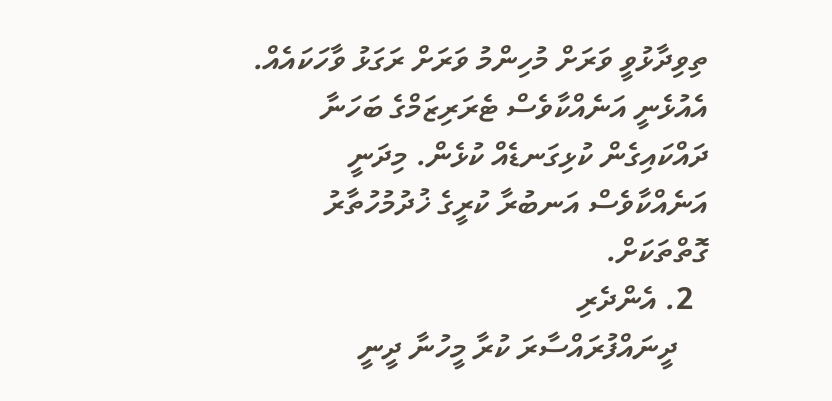ތިވިދާޅުވީ ވަރަށް މުހިންމު ވަރަށް ރަގަޅު ވާހަކައެއް. އެއުޅެނީ އަނެއްކާވެސް ޓެރަރިޒަމްގެ ބަހަނާ ދައްކައިގެން ކުޅިގަނޑެއް ކުޅެން. މިދަނީ އަނެއްކާވެސް އަނބުރާ ކުރީގެ ޚުދުމުހުތާރު ގޮތްތަކަށް.
  2. އެންދެރި
    ދީނައްފުރައްސާރަ ކުރާ މީހުނާ ދީނީ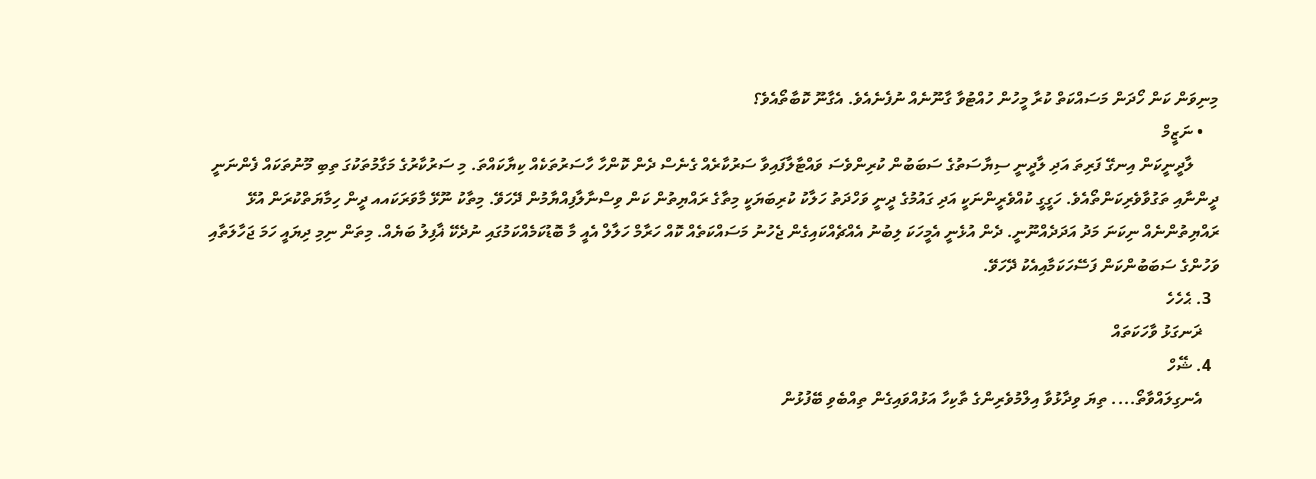މިނިވަން ކަން ހޯދަން މަސައްކަތް ކުރާ މީހުން ހުއްޓުވާ ގާނޫނެއް ނުފެނެއެވެ. އެގާނޫ ކޮބާތޯއެވެ؟
    • ނަޒީމް
      ލާދީނީކަން އިނގޭ ފަރިތަ އަދި ލާދީނީ ސިޔާސަތުގެ ސަބަބުން ކުރިންވެސަ ވައްޓާލާފައިވާ ސަރުކާރެއް ގެނެސް ދެން ކޮންހާ ހާސަރުތަކެއް ކިޔާކައްތަ. މި ސަރުކާރުގެ މަގާމުތަކުގަ ތިބި މޫނުތަކައް ފެންނަނީ ދީންނާއި ތަގުވާވެރިކަންތޯއެވެ. ހަގީގީ ކުއްވެރީންނަކީ އަދި ގައުމުގެ ދީނީ ވަހްދަތު ހަލާކު ކުރިބަޔަކީ މިތާގެ ރައްޔިތުން ކަން ވިސްނާލާފިއްޔާމުން ދޭހަވޭ. މިތާކު ނޫޅޭ މާވަރަކައއ ދީން ހިމާޔަތްކުރަން އުޅޭ ރައްޔިތުންނެއް ނިކަނަ މަދު އަދަދެއްނޫނީ. ދެން އުޅެނީ އެމީހަކަ ލިބުނު އެއްޗެއްކައިގެން ޖެހުނު މަސައްކަތެއް ކޮއް ހަރާމް ހަލާލް އެއީ މާ ބޮޑުކަމެއްކަމުގައި ނުދެކޭ ޣާފިލު ބަޔެއް. މިތަން ނިމި ދިޔައީ ހަމަ ޖަހާލަތާއި ވަހުންގެ ސަބަބުންކަން ފަސޭހަކަމާއިއެކު ދޭހަވޭ.
  3. ޙެހެހެ
    ޜަނގަޅު ވާހަކަތައް
  4. ޝޭހް
    އެނގިލައްވާތޯ.... ތިޔަ ވިދާޅުވާ އިލްމުވެރިންގެ ތާކިހާ އަޅުއްވައިގެން ތިއްބެވި ބޭފުޅުން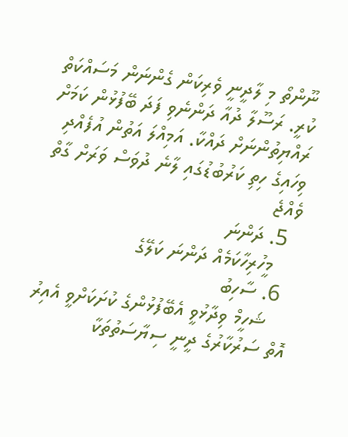ނޫންތޯ މި ލާދީނީ ވެރިކަން ގެންނަން މަސައްކަތް ކުރީ. ރަސޫލާ ދުއާ ދަންނެވި ފަދަ ބޭފުޅުން ކަމަށް ރައްޔިތުންނަށް ދައްކާ. އަމިއްލަ އަތުން އުފެއްދި ވިހައިގެ ހިތި ކަރުބުޑުގައި ލާނެ ދުވަސް ވަރަށް ގާތް ވެއްޖެ
  5. ދަންނަ
    މީހުރިހާކަމެއް ދަންނަ ކަލޭގެ
  6. ސާހިބު
    ޝަހީމް ވިދާޅުވީ އެބޭފުޅުންގެ ކުށަކަށްވީ އެއިރު އޮތް ސަރުކާރުގެ ދީނީ ސިޔާސަތުތަކާ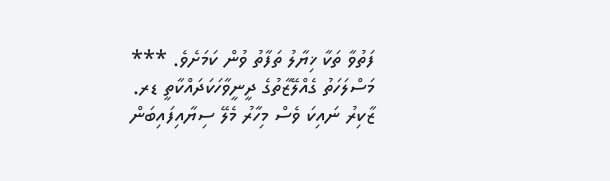ފަތުވާ ތަކާ ޚިޔާލު ތަފާތު ވުން ކަމަށެވެ. *** މަސްލަހަތު ގެއްލޭޒާތުގެ ދީނީވާހަކަދައްކާތީ ޑރ. ޒާކިރު ނައިކަ ވެސް މިހާރު މެލޭ ސިޔާއިފައިބަން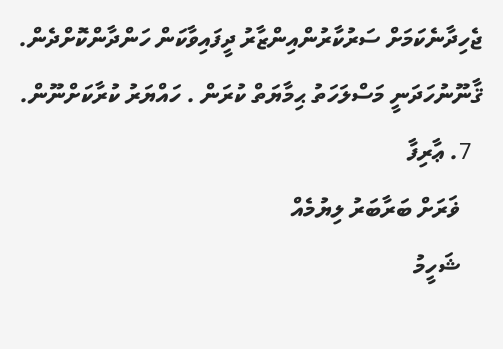ޖެހިދާނެކަމަށް ސަރުކާރުންއިންޒާރު ދީފައިވާކަން ހަންދާންކޮށްދެން. ޤާނޫނުހަދަނީ މަސްލަހަތު ޙިމާޔަތް ކުރަން . ހައްޔަރު ކުރާކަށްނޫން.
  7. ޢާރިފާ
    ޥަރަށް ބަރާބަރު ލިޔުމެއް
    ޝަހީމު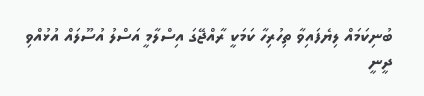ބުނިކަމައް ލިޔެފައިވާ ތިހުރިހާ ކަމަކީ ރާއްޖޭގަ އިސްލާމީ އަސްލު އުސޫލައް އުޅުއްވި ދީނީ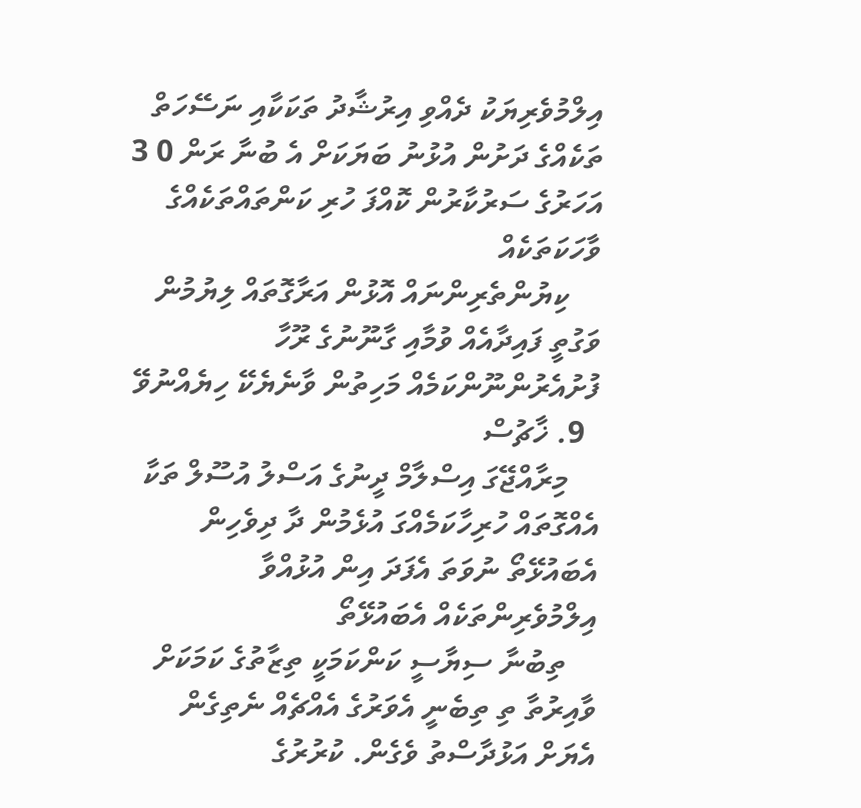އިލްމުވެރިޔަކު ދެއްވި އިރުޝާދު ތަކަކާއި ނަސޭހަތް ތަކެއްގެ ދަށުން އުޅުނު ބަޔަކަށް އެ ބުނާ ރަން 0 3 އަހަރުގެ ސަރުކާރުން ކޮއްފަ ހުރި ކަންތައްތަކެއްގެ ވާހަކަތަކެއް
    ކިޔުންތެރިންނައް އޮޅުން އަރާގޮތައް ލިޔުމުން ވަގުތީ ފައިދާއެއް ވުމާއި ގާނޫނުގެ ރޫހާ ފުށުއެރުންނޫންކަމެއް މަހިތުން ވާނެޔެކޭ ހިޔެއްނުވޭ
  9. ޚާޗުސް
    މިރާއްޖޭގަ އިސްލާމް ދީނުގެ އަސްލު އުސޫލް ތަކާ އެއްގޮތައް ހުރިހާކަމެއްގަ އުޅެމުން ދާ ދިވެހިން އެބައުޅޭތޯ ނުވަތަ އެފަދަ އިން އުޅުއްވާ އިލްމުވެރިންތަކެއް އެބައުޅޭތޯ
    ތިބުނާ ސިޔާސީ ކަންކަމަކީ ތިޒާތުގެ ކަމަކަށް ވާއިރުތާ ތި ތިބެނީ އެވަރުގެ އެއްޗެއް ނެތިގެން އެޔަށް އަޅުދާސްތު ވެގެން. ކުރުރުގެ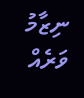ނިޒާމު ވަރެއް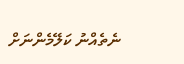ނެތެއްނު ކަލޭމެންނަށް